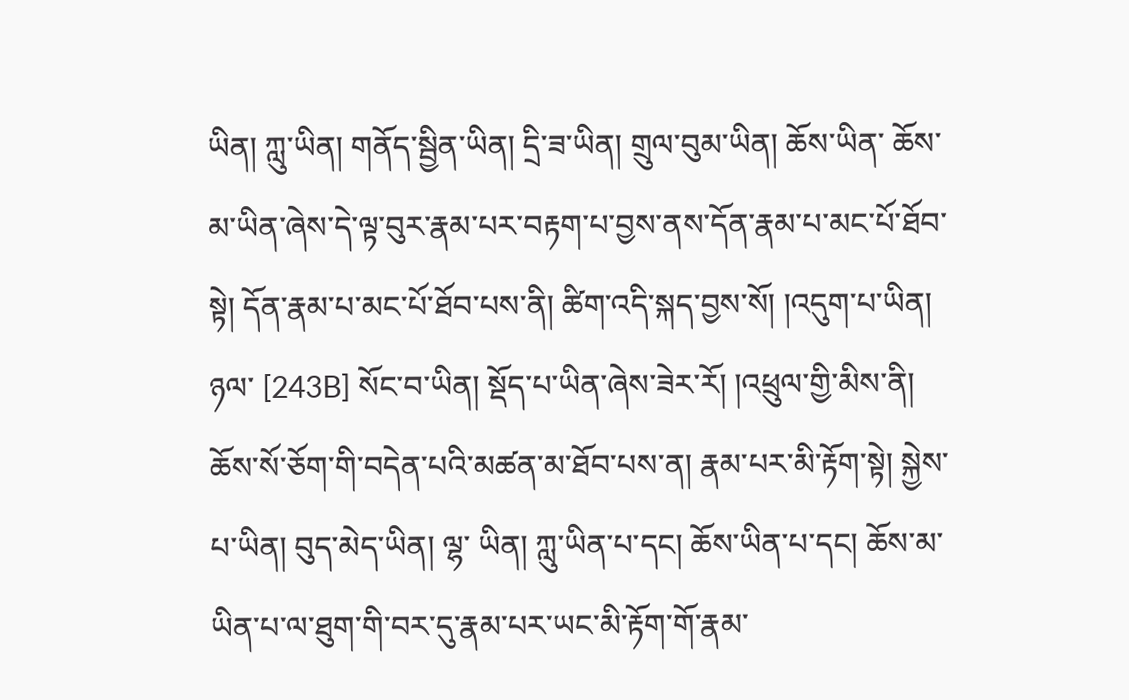ཡིན། ཀླུ་ཡིན། གནོད་སྦྱིན་ཡིན། དྲི་ཟ་ཡིན། གྲུལ་བུམ་ཡིན། ཆོས་ཡིན་ ཆོས་མ་ཡིན་ཞེས་དེ་ལྟ་བུར་རྣམ་པར་བརྟག་པ་བྱས་ནས་དོན་རྣམ་པ་མང་པོ་ཐོབ་སྟེ། དོན་རྣམ་པ་མང་པོ་ཐོབ་པས་ནི། ཚིག་འདི་སྐད་བྱས་སོ། །འདུག་པ་ཡིན། ཉལ་ [243B] སོང་བ་ཡིན། སྡོད་པ་ཡིན་ཞེས་ཟེར་རོ། །འཕྲུལ་གྱི་མིས་ནི། ཆོས་སོ་ཅོག་གི་བདེན་པའི་མཚན་མ་ཐོབ་པས་ན། རྣམ་པར་མི་རྟོག་སྟེ། སྐྱེས་པ་ཡིན། བུད་མེད་ཡིན། ལྷ་ ཡིན། ཀླུ་ཡིན་པ་དང། ཆོས་ཡིན་པ་དང། ཆོས་མ་ཡིན་པ་ལ་ཐུག་གི་བར་དུ་རྣམ་པར་ཡང་མི་རྟོག་གོ་རྣམ་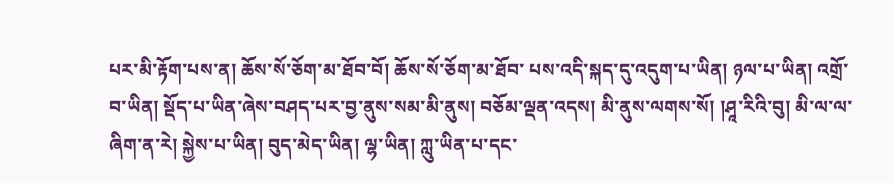པར་མི་རྟོག་པས་ན། ཆོས་སོ་ཅོག་མ་ཐོབ་བོ། ཆོས་སོ་ཅོག་མ་ཐོབ་ པས་འདི་སྐད་དུ་འདུག་པ་ཡིན། ཉལ་པ་ཡིན། འགྲོ་བ་ཡིན། སྡོད་པ་ཡིན་ཞེས་བཤད་པར་བྱ་ནུས་སམ་མི་ནུས། བཅོམ་ལྡན་འདས། མི་ནུས་ལགས་སོ། །ཤཱ་རིའི་བུ། མི་ལ་ལ་ ཞིག་ན་རེ། སྐྱེས་པ་ཡིན། བུད་མེད་ཡིན། ལྷ་ཡིན། ཀླུ་ཡིན་པ་དང་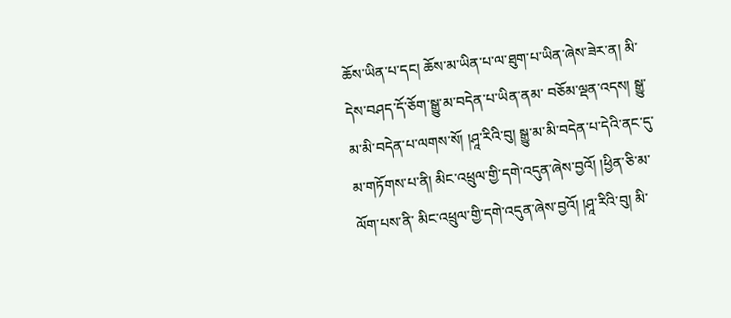ཆོས་ཡིན་པ་དང། ཆོས་མ་ཡིན་པ་ལ་ཐུག་པ་ཡིན་ཞེས་ཟེར་ན། མི་དེས་བཤད་དོ་ཅོག་སྒྱུ་མ་བདེན་པ་ཡིན་ནམ་ བཅོམ་ལྡན་འདས། སྒྱུ་མ་མི་བདེན་པ་ལགས་སོ། །ཤཱ་རིའི་བུ། སྒྱུ་མ་མི་བདེན་པ་དེའི་ནང་དུ་མ་གཏོགས་པ་ནི། མིང་འཕྲུལ་གྱི་དགེ་འདུན་ཞེས་བྱའོ། །ཕྱིན་ཅི་མ་ལོག་པས་ནི་ མིང་འཕྲུལ་གྱི་དགེ་འདུན་ཞེས་བྱའོ། །ཤཱ་རིའི་བུ། མི་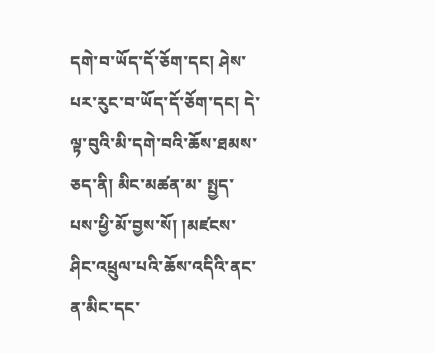དགེ་བ་ཡོད་དོ་ཅོག་དང། ཤེས་པར་རུང་བ་ཡོད་དོ་ཅོག་དང། དེ་ལྟ་བུའི་མི་དགེ་བའི་ཆོས་ཐམས་ཅད་ནི། མིང་མཚན་མ་ སྤྱད་པས་ཕྱི་མོ་བྱས་སོ། །མཛངས་ཤིང་འཕྲུལ་པའི་ཆོས་འདིའི་ནང་ན་མིང་དང་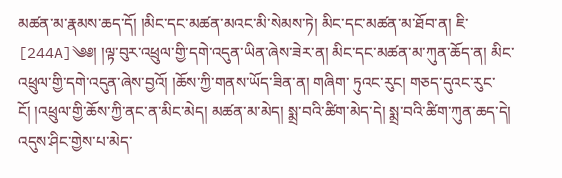མཚན་མ་རྣམས་ཆད་དོ། །མིང་དང་མཚན་མའང་མི་སེམས་ཏེ། མིང་དང་མཚན་མ་ཐོབ་ན། ཇི་ [244A]༄༅། །ལྟ་བུར་འཕྲུལ་གྱི་དགེ་འདུན་ཡིན་ཞེས་ཟེར་ན། མིང་དང་མཚན་མ་ཀུན་ཆོད་ན། མིང་འཕྲུལ་གྱི་དགེ་འདུན་ཞེས་བྱའོ། །ཆོས་ཀྱི་གནས་ཡོད་ཟིན་ན། གཞིག་ ཏུའང་རུང། གཅད་དུའང་རུང་ངོ། །འཕྲུལ་གྱི་ཆོས་ཀྱི་ནང་ན་མིང་མེད། མཚན་མ་མེད། སྨྲ་བའི་ཚིག་མེད་དེ། སྨྲ་བའི་ཚིག་ཀུན་ཆད་དེ། འདུས་ཤིང་གྱེས་པ་མེད་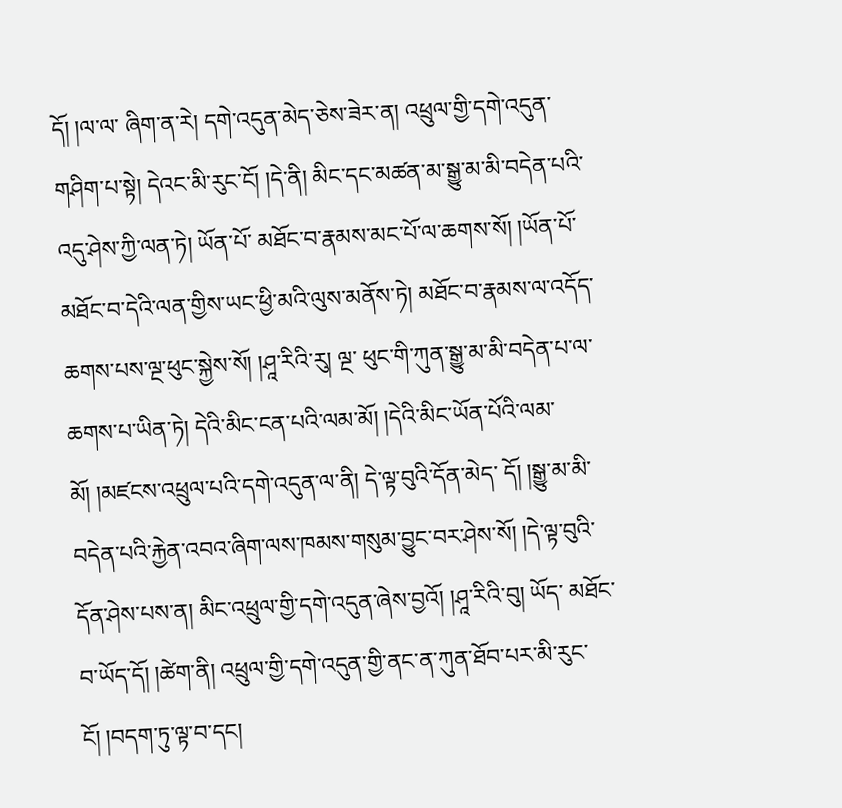དོ། །ལ་ལ་ ཞིག་ན་རེ། དགེ་འདུན་མེད་ཅེས་ཟེར་ན། འཕྲུལ་གྱི་དགེ་འདུན་གཤིག་པ་སྟེ། དེའང་མི་རུང་ངོ། །དེ་ནི། མིང་དང་མཚན་མ་སྒྱུ་མ་མི་བདེན་པའི་འདུ་ཤེས་ཀྱི་ལན་ཏེ། ཡོན་པོ་ མཐོང་བ་རྣམས་མང་པོ་ལ་ཆགས་སོ། །ཡོན་པོ་མཐོང་བ་དེའི་ལན་གྱིས་ཡང་ཕྱི་མའི་ལུས་མནོས་ཏེ། མཐོང་བ་རྣམས་ལ་འདོད་ཆགས་པས་ལྔ་ཕུང་སྐྱེས་སོ། །ཤཱ་རིའི་རུ། ལྔ་ ཕུང་གི་ཀུན་སྒྱུ་མ་མི་བདེན་པ་ལ་ཆགས་པ་ཡིན་ཏེ། དེའི་མིང་ངན་པའི་ལམ་མོ། །དེའི་མིང་ཡོན་པོའི་ལམ་མོ། །མཛངས་འཕྲུལ་པའི་དགེ་འདུན་ལ་ནི། དེ་ལྟ་བུའི་དོན་མེད་ དོ། །སྒྱུ་མ་མི་བདེན་པའི་རྐྱེན་འབའ་ཞིག་ལས་ཁམས་གསུམ་བྱུང་བར་ཤེས་སོ། །དེ་ལྟ་བུའི་དོན་ཤེས་པས་ན། མིང་འཕྲུལ་གྱི་དགེ་འདུན་ཞེས་བྱའོ། །ཤཱ་རིའི་བུ། ཡོད་ མཐོང་བ་ཡོད་དོ། །ཚེག་ནི། འཕྲུལ་གྱི་དགེ་འདུན་གྱི་ནང་ན་ཀུན་ཐོབ་པར་མི་རུང་ངོ། །བདག་ཏུ་ལྟ་བ་དང།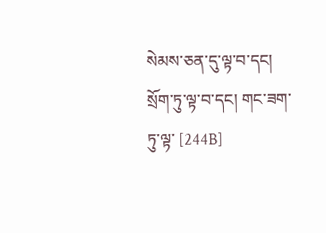སེམས་ཅན་དུ་ལྟ་བ་དང། སྲོག་ཏུ་ལྟ་བ་དང། གང་ཟག་ཏུ་ལྟ་ [244B]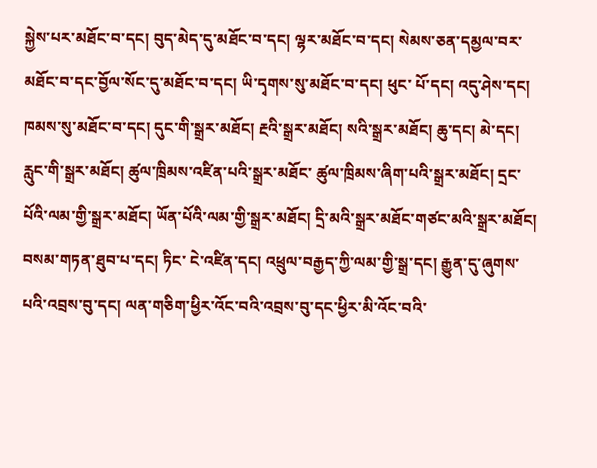སྐྱེས་པར་མཐོང་བ་དང། བུད་མེད་དུ་མཐོང་བ་དང། ལྷར་མཐོང་བ་དང། སེམས་ཅན་དམྱལ་བར་མཐོང་བ་དང་བྱོལ་སོང་དུ་མཐོང་བ་དང། ཡི་དྭགས་སུ་མཐོང་བ་དང། ཕུང་ པོ་དང། འདུ་ཤེས་དང། ཁམས་སུ་མཐོང་བ་དང། དུང་གི་སྒྲར་མཐོང། རྔའི་སྒྲར་མཐོང། སའི་སྒྲར་མཐོང། ཆུ་དང། མེ་དང། རླུང་གི་སྒྲར་མཐོང། ཚུལ་ཁྲིམས་འཛིན་པའི་སྒྲར་མཐོང་ ཚུལ་ཁྲིམས་ཞིག་པའི་སྒྲར་མཐོང། དྲང་པོའི་ལམ་གྱི་སྒྲར་མཐོང། ཡོན་པོའི་ལམ་གྱི་སྒྲར་མཐོང། དྲི་མའི་སྒྲར་མཐོང་གཙང་མའི་སྒྲར་མཐོང། བསམ་གཏན་ཐུབ་པ་དང། ཏིང་ ངེ་འཛིན་དང། འཕྲུལ་བརྒྱད་ཀྱི་ལམ་གྱི་སྒྲ་དང། རྒྱུན་དུ་ཞུགས་པའི་འབྲས་བུ་དང། ལན་གཅིག་ཕྱིར་འོང་བའི་འབྲས་བུ་དང་ཕྱིར་མི་འོང་བའི་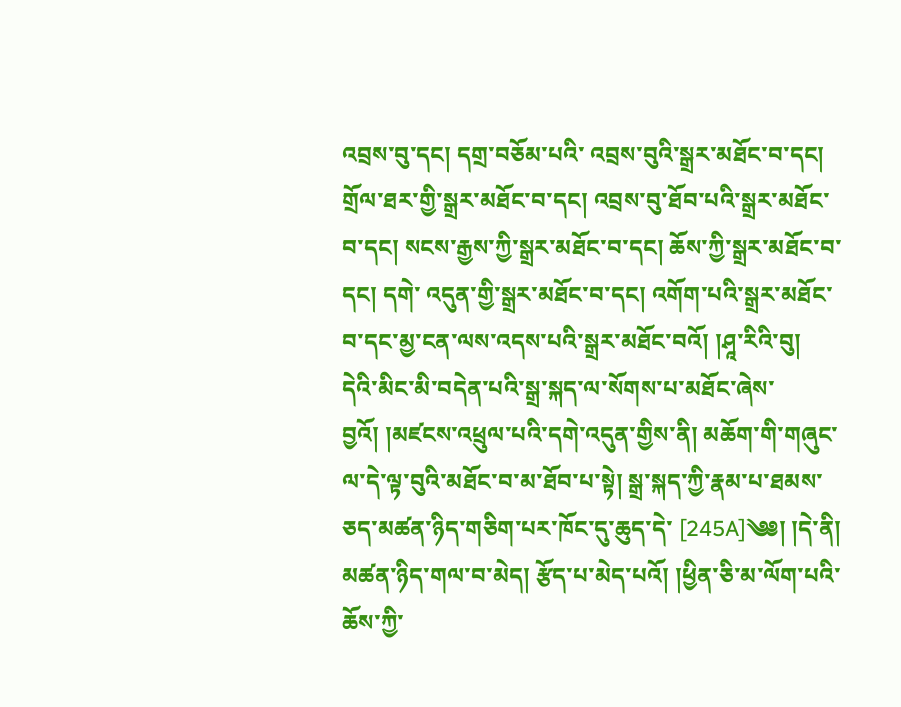འབྲས་བུ་དང། དགྲ་བཅོམ་པའི་ འབྲས་བུའི་སྒྲར་མཐོང་བ་དང། གྲོལ་ཐར་གྱི་སྒྲར་མཐོང་བ་དང། འབྲས་བུ་ཐོབ་པའི་སྒྲར་མཐོང་བ་དང། སངས་རྒྱས་ཀྱི་སྒྲར་མཐོང་བ་དང། ཆོས་ཀྱི་སྒྲར་མཐོང་བ་དང། དགེ་ འདུན་གྱི་སྒྲར་མཐོང་བ་དང། འགོག་པའི་སྒྲར་མཐོང་བ་དང་མྱ་ངན་ལས་འདས་པའི་སྒྲར་མཐོང་བའོ། །ཤཱ་རིའི་བུ། དེའི་མིང་མི་བདེན་པའི་སྒྲ་སྐད་ལ་སོགས་པ་མཐོང་ཞེས་ བྱའོ། །མཛངས་འཕྲུལ་པའི་དགེ་འདུན་གྱིས་ནི། མཆོག་གི་གཞུང་ལ་དེ་ལྟ་བུའི་མཐོང་བ་མ་ཐོབ་པ་སྟེ། སྒྲ་སྐད་ཀྱི་རྣམ་པ་ཐམས་ཅད་མཚན་ཉིད་གཅིག་པར་ཁོང་དུ་ཆུད་དེ་ [245A]༄༅། །དེ་ནི། མཚན་ཉིད་གལ་བ་མེད། རྩོད་པ་མེད་པའོ། །ཕྱིན་ཅི་མ་ལོག་པའི་ཆོས་ཀྱི་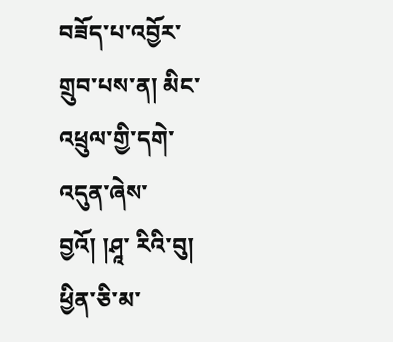བཟོད་པ་འབྱོར་གྲུབ་པས་ན། མིང་འཕྲུལ་གྱི་དགེ་འདུན་ཞེས་བྱའོ། །ཤཱ་ རིའི་བུ། ཕྱིན་ཅི་མ་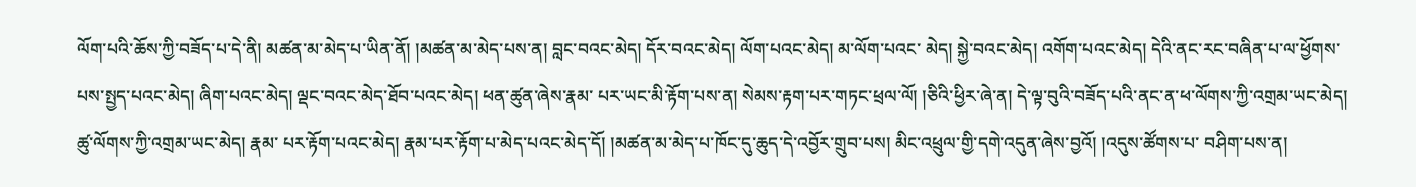ལོག་པའི་ཆོས་ཀྱི་བཟོད་པ་དེ་ནི། མཚན་མ་མེད་པ་ཡིན་ནོ། །མཚན་མ་མེད་པས་ན། བླང་བའང་མེད། དོར་བའང་མེད། ལོག་པའང་མེད། མ་ལོག་པའང་ མེད། སྐྱེ་བའང་མེད། འགོག་པའང་མེད། དེའི་ནང་རང་བཞིན་པ་ལ་ཕྱོགས་པས་སྤྱད་པའང་མེད། ཞིག་པའང་མེད། ལྡང་བའང་མེད་ཐོབ་པའང་མེད། ཕན་ཚུན་ཞེས་རྣམ་ པར་ཡང་མི་རྟོག་པས་ན། སེམས་རྟག་པར་གཏང་ཕྲལ་ལོ། །ཅིའི་ཕྱིར་ཞེ་ན། དེ་ལྟ་བུའི་བཟོད་པའི་ནང་ན་ཕ་ལོགས་ཀྱི་འགྲམ་ཡང་མེད། ཚུ་ལོགས་ཀྱི་འགྲམ་ཡང་མེད། རྣམ་ པར་རྟོག་པའང་མེད། རྣམ་པར་རྟོག་པ་མེད་པའང་མེད་དོ། །མཚན་མ་མེད་པ་ཁོང་དུ་ཆུད་དེ་འབྱོར་གྲུབ་པས། མིང་འཕྲུལ་གྱི་དགེ་འདུན་ཞེས་བྱའོ། །འདུས་ཚོགས་པ་ བཤིག་པས་ན།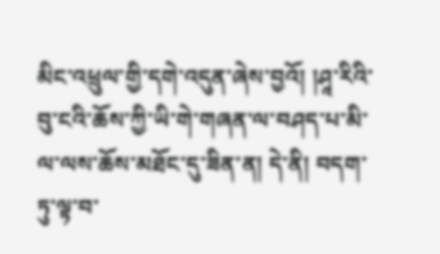མིང་འཕྲུལ་གྱི་དགེ་འདུན་ཞེས་བྱའོ། །ཤཱ་རིའི་བུ་ངའི་ཆོས་ཀྱི་ཡི་གེ་གཞན་ལ་བཤད་པ་མི་ལ་ལས་ཆོས་མཐོང་དུ་ཟིན་ན། དེ་ནི། བདག་ཏུ་ལྟ་བ་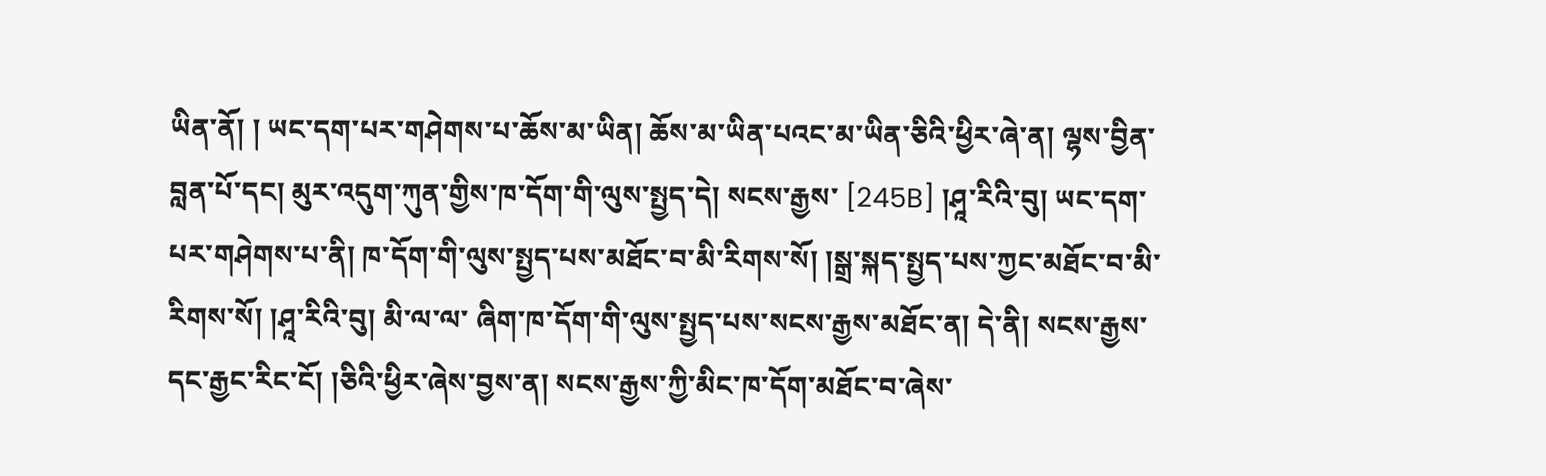ཡིན་ནོ། ། ཡང་དག་པར་གཤེགས་པ་ཆོས་མ་ཡིན། ཆོས་མ་ཡིན་པའང་མ་ཡིན་ཅིའི་ཕྱིར་ཞེ་ན། ལྷས་བྱིན་བླན་པོ་དང། མུར་འདུག་ཀུན་གྱིས་ཁ་དོག་གི་ལུས་སྤྱད་དེ། སངས་རྒྱས་ [245B] །ཤཱ་རིའི་བུ། ཡང་དག་པར་གཤེགས་པ་ནི། ཁ་དོག་གི་ལུས་སྤྱད་པས་མཐོང་བ་མི་རིགས་སོ། །སྒྲ་སྐད་སྤྱད་པས་ཀྱང་མཐོང་བ་མི་རིགས་སོ། །ཤཱ་རིའི་བུ། མི་ལ་ལ་ ཞིག་ཁ་དོག་གི་ལུས་སྤྱད་པས་སངས་རྒྱས་མཐོང་ན། དེ་ནི། སངས་རྒྱས་དང་རྒྱང་རིང་ངོ། །ཅིའི་ཕྱིར་ཞེས་བྱས་ན། སངས་རྒྱས་ཀྱི་མིང་ཁ་དོག་མཐོང་བ་ཞེས་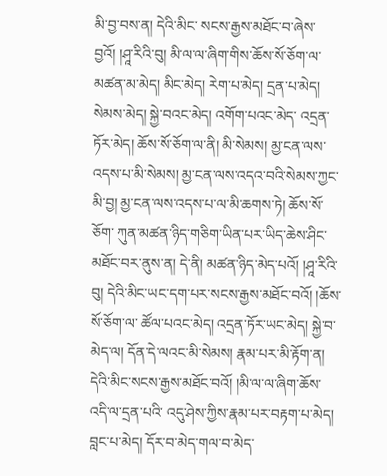མི་བྱ་བས་ན། དེའི་མིང་ སངས་རྒྱས་མཐོང་བ་ཞེས་བྱའོ། །ཤཱ་རིའི་བུ། མི་ལ་ལ་ཞིག་གིས་ཆོས་སོ་ཅོག་ལ་མཚན་མ་མེད། མིང་མེད། རེག་པ་མེད། དྲན་པ་མེད། སེམས་མེད། སྐྱེ་བའང་མེད། འགོག་པའང་མེད་ འདྲན་ཏོར་མེད། ཆོས་སོ་ཅོག་ལ་ནི། མི་སེམས། མྱ་ངན་ལས་འདས་པ་མི་སེམས། མྱ་ངན་ལས་འདའ་བའི་སེམས་ཀྱང་མི་བྱ། མྱ་ངན་ལས་འདས་པ་ལ་མི་ཆགས་ཏེ། ཆོས་སོ་ཅོག་ ཀུན་མཚན་ཉིད་གཅིག་ཡིན་པར་ཡིད་ཆེས་ཤིང་མཐོང་བར་ནུས་ན། དེ་ནི། མཚན་ཉིད་མེད་པའོ། །ཤཱ་རིའི་བུ། དེའི་མིང་ཡང་དག་པར་སངས་རྒྱས་མཐོང་བའོ། །ཆོས་སོ་ཅོག་ལ་ ཚོལ་པའང་མེད། འདྲན་ཏོར་ཡང་མེད། སྐྱེ་བ་མེད་ལ། དོན་དེ་ལའང་མི་སེམས། རྣམ་པར་མི་རྟོག་ན། དེའི་མིང་སངས་རྒྱས་མཐོང་བའོ། །མི་ལ་ལ་ཞིག་ཆོས་འདི་ལ་དྲན་པའི་ འདུ་ཤེས་ཀྱིས་རྣམ་པར་བརྟག་པ་མེད། བླང་པ་མེད། དོར་བ་མེད་གལ་བ་མེད་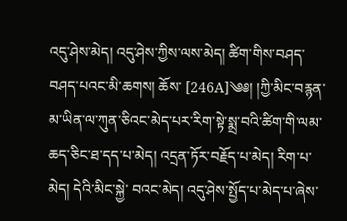འདུ་ཤེས་མེད། འདུ་ཤེས་ཀྱིས་ལས་མེད། ཚིག་གིས་བཤད་བཤད་པའང་མི་ཆགས། ཆོས་ [246A]༄༅། །ཀྱི་མིང་བརྙན་མ་ཡིན་ལ་ཀུན་ཅིའང་མེད་པར་རིག་སྟེ་སྨྲ་བའི་ཚིག་གི་ལམ་ཆད་ཅིང་ཐ་དད་པ་མེད། འདྲན་ཏོར་བརྗོད་པ་མེད། རིག་པ་མེད། དེའི་མིང་སྐྱེ་ བའང་མེད། འདུ་ཤེས་སྤྱོད་པ་མེད་པ་ཞེས་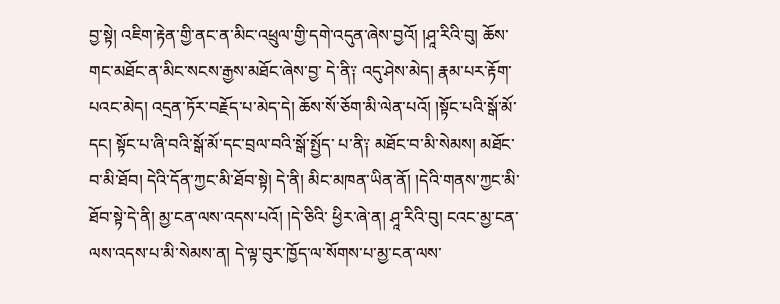བྱ་སྟེ། འཇིག་རྟེན་གྱི་ནང་ན་མིང་འཕྲུལ་གྱི་དགེ་འདུན་ཞེས་བྱའོ། །ཤཱ་རིའི་བུ། ཆོས་གང་མཐོང་ན་མིང་སངས་རྒྱས་མཐོང་ཞེས་བྱ་ དེ་ནི༑ འདུ་ཤེས་མེད། རྣམ་པར་རྟོག་པའང་མེད། འདྲན་ཏོར་བརྗོད་པ་མེད་དེ། ཆོས་སོ་ཅོག་མི་ལེན་པའོ། །སྟོང་པའི་སྒོ་མོ་དང། སྟོང་པ་ཞི་བའི་སྒོ་མོ་དང་བྲལ་བའི་སྒོ་སྤྱོད་ པ་ནི༑ མཐོང་བ་མི་སེམས། མཐོང་བ་མི་ཐོབ། དེའི་དོན་ཀྱང་མི་ཐོབ་སྟེ། དེ་ནི། མིང་མཁན་ཡིན་ནོ། །དེའི་གནས་ཀྱང་མི་ཐོབ་སྟེ་དེ་ནི། མྱ་ངན་ལས་འདས་པའོ། །དེ་ཅིའི་ ཕྱིར་ཞེ་ན། ཤཱ་རིའི་བུ། ངའང་མྱ་ངན་ལས་འདས་པ་མི་སེམས་ན། དེ་ལྟ་བུར་ཁྱོད་ལ་སོགས་པ་མྱ་ངན་ལས་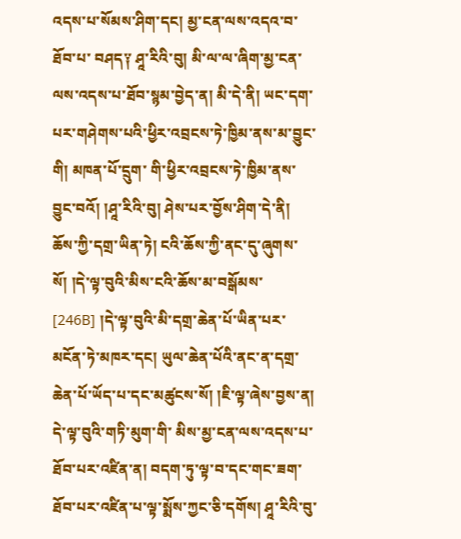འདས་པ་སོམས་ཤིག་དང། མྱ་ངན་ལས་འདའ་བ་ཐོབ་པ་ བཤད༑ ཤཱ་རིའི་བུ། མི་ལ་ལ་ཞིག་མྱ་ངན་ལས་འདས་པ་ཐོབ་སྙམ་བྱེད་ན། མི་དེ་ནི། ཡང་དག་པར་གཤེགས་པའི་ཕྱིར་འབྲངས་ཏེ་ཁྱིམ་ནས་མ་བྱུང་གི། མཁན་པོ་དྲུག་ གི་ཕྱིར་འབྲངས་ཏེ་ཁྱིམ་ནས་བྱུང་བའོ། །ཤཱ་རིའི་བུ། ཤེས་པར་བྱོས་ཤིག་དེ་ནི། ཆོས་ཀྱི་དགྲ་ཡིན་ཏེ། ངའི་ཆོས་ཀྱི་ནང་དུ་ཞུགས་སོ། །དེ་ལྟ་བུའི་མིས་ངའི་ཆོས་མ་བསྒོམས་ [246B] །དེ་ལྟ་བུའི་མི་དགྲ་ཆེན་པོ་ཡིན་པར་མངོན་ཏེ་མཁར་དང། ཡུལ་ཆེན་པོའི་ནང་ན་དགྲ་ཆེན་པོ་ཡོད་པ་དང་མཚུངས་སོ། །ཇི་ལྟ་ཞེས་བྱས་ན། དེ་ལྟ་བུའི་གཏི་མུག་གི་ མིས་མྱ་ངན་ལས་འདས་པ་ཐོབ་པར་འཛིན་ན། བདག་ཏུ་ལྟ་བ་དང་གང་ཟག་ཐོབ་པར་འཛིན་པ་ལྟ་སྨོས་ཀྱང་ཅི་དགོས། ཤཱ་རིའི་བུ་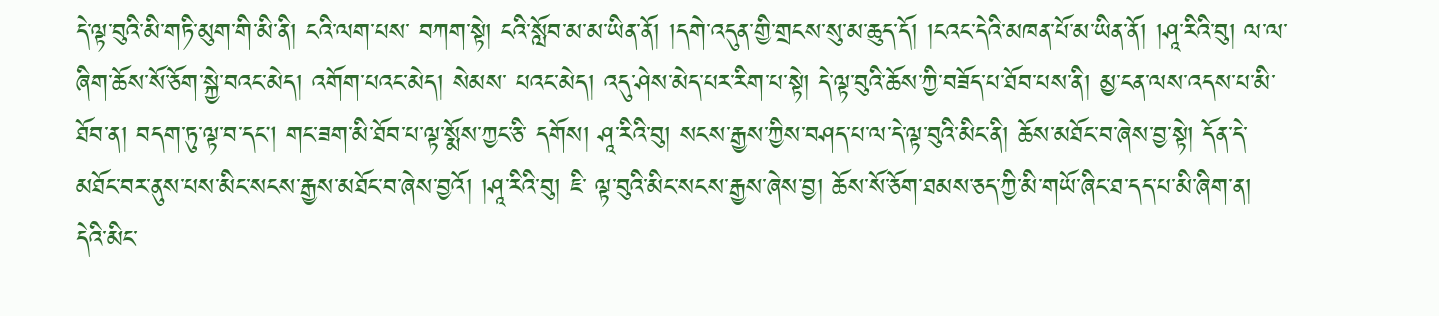དེ་ལྟ་བུའི་མི་གཏི་མུག་གི་མི་ནི། ངའི་ལག་པས་ བཀག་སྟེ། ངའི་སློབ་མ་མ་ཡིན་ནོ། །དགེ་འདུན་གྱི་གྲངས་སུ་མ་ཆུད་དོ། །ངའང་དེའི་མཁན་པོ་མ་ཡིན་ནོ། །ཤཱ་རིའི་བུ། ལ་ལ་ཞིག་ཆོས་སོ་ཅོག་སྐྱེ་བའང་མེད། འགོག་པའང་མེད། སེམས་ པའང་མེད། འདུ་ཤེས་མེད་པར་རིག་པ་སྟེ། དེ་ལྟ་བུའི་ཆོས་ཀྱི་བཟོད་པ་ཐོབ་པས་ནི། མྱ་ངན་ལས་འདས་པ་མི་ཐོབ་ན། བདག་ཏུ་ལྟ་བ་དང། གང་ཟག་མི་ཐོབ་པ་ལྟ་སྨོས་ཀྱང་ཅི་ དགོས། ཤཱ་རིའི་བུ། སངས་རྒྱས་ཀྱིས་བཤད་པ་ལ་དེ་ལྟ་བུའི་མིང་ནི། ཆོས་མཐོང་བ་ཞེས་བྱ་སྟེ། དོན་དེ་མཐོང་བར་ནུས་པས་མིང་སངས་རྒྱས་མཐོང་བ་ཞེས་བྱའོ། །ཤཱ་རིའི་བུ། ཇི་ ལྟ་བུའི་མིང་སངས་རྒྱས་ཞེས་བྱ། ཆོས་སོ་ཅོག་ཐམས་ཅད་ཀྱི་མི་གཡོ་ཞིང་ཐ་དད་པ་མི་ཞིག་ན། དེའི་མིང་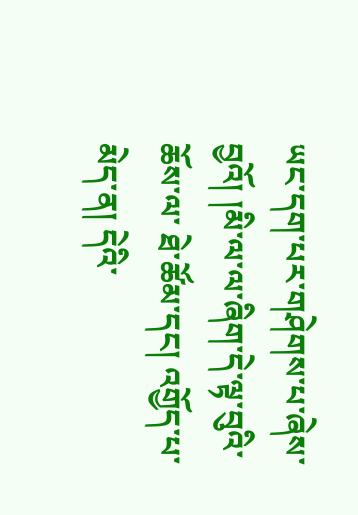ཡང་དག་པར་གཤེགས་པ་ཞེས་བྱའོ། །མི་ལ་ལ་ཞིག་དེ་ལྟ་བུའི་ཆོས་ལ་ ཐེ་ཚོམ་དང། འགྱོད་པ་མེད་ན། དེའི་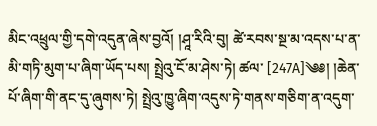མིང་འཕྲུལ་གྱི་དགེ་འདུན་ཞེས་བྱའོ། །ཤཱ་རིའི་བུ། ཚེ་རབས་སྔ་མ་འདས་པ་ན་མི་གཏི་མུག་པ་ཞིག་ཡོད་པས། སྤྲེའུ་ངོ་མ་ཤེས་ཏེ། ཚལ་ [247A]༄༅། །ཆེན་པོ་ཞིག་གི་ནང་དུ་ཞུགས་ཏེ། སྤྲེའུ་ཁྱུ་ཞིག་འདུས་ཏེ་གནས་གཅིག་ན་འདུག་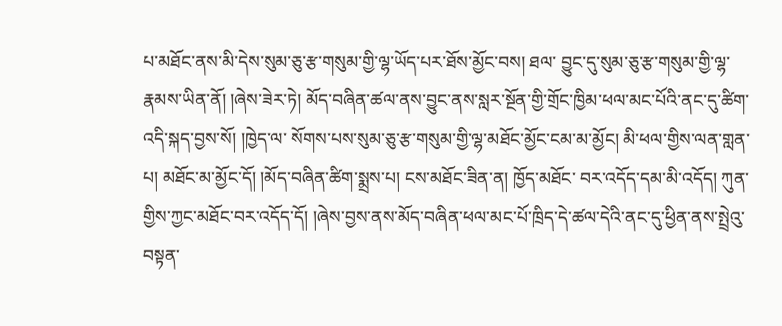པ་མཐོང་ནས་མི་དེས་སུམ་ཅུ་རྩ་གསུམ་གྱི་ལྷ་ཡོད་པར་ཐོས་མྱོང་བས། ཐལ་ བྱུང་དུ་སུམ་ཅུ་རྩ་གསུམ་གྱི་ལྷ་རྣམས་ཡིན་ནོ། །ཞེས་ཟེར་ཏེ། མོད་བཞིན་ཚལ་ནས་བྱུང་ནས་སླར་སྔོན་གྱི་གྲོང་ཁྱིམ་ཕལ་མང་པོའི་ནང་དུ་ཚིག་འདི་སྐད་བྱས་སོ། །ཁྱེད་ལ་ སོགས་པས་སུམ་ཅུ་རྩ་གསུམ་གྱི་ལྷ་མཐོང་མྱོང་ངམ་མ་མྱོང། མི་ཕལ་གྱིས་ལན་གླན་པ། མཐོང་མ་མྱོང་དོ། །མོད་བཞིན་ཚིག་སྨྲས་པ། ངས་མཐོང་ཟིན་ན། ཁྱོད་མཐོང་ བར་འདོད་དམ་མི་འདོད། ཀུན་གྱིས་ཀྱང་མཐོང་བར་འདོད་དོ། །ཞེས་བྱས་ནས་མོད་བཞིན་ཕལ་མང་པོ་ཁྲིད་དེ་ཚལ་དེའི་ནང་དུ་ཕྱིན་ནས་སྤྲེའུ་བསྟན་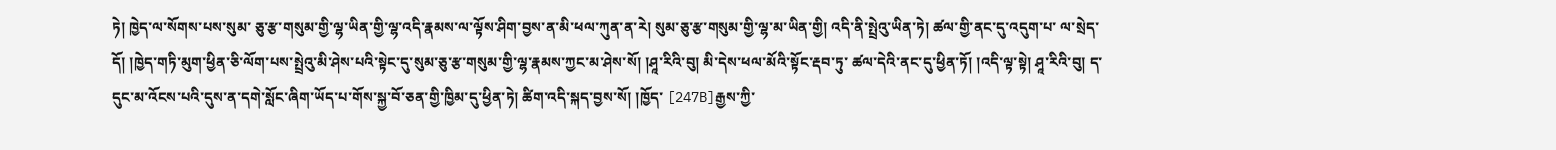ཏེ། ཁྱེད་ལ་སོགས་པས་སུམ་ ཅུ་རྩ་གསུམ་གྱི་ལྷ་ཡིན་གྱི་ལྷ་འདི་རྣམས་ལ་ལྟོས་ཤིག་བྱས་ན་མི་ཕལ་ཀུན་ན་རེ། སུམ་ཅུ་རྩ་གསུམ་གྱི་ལྷ་མ་ཡིན་གྱི། འདི་ནི་སྤྲེའུ་ཡིན་ཏེ། ཚལ་གྱི་ནང་དུ་འདུག་པ་ ལ་སྲེད་དོ། །ཁྱེད་གཏི་མུག་ཕྱིན་ཅི་ལོག་པས་སྤྲེའུ་མི་ཤེས་པའི་སྟེང་དུ་སུམ་ཅུ་རྩ་གསུམ་གྱི་ལྷ་རྣམས་ཀྱང་མ་ཤེས་སོ། །ཤཱ་རིའི་བུ། མི་དེས་ཕལ་མོའི་སྟོང་རྡབ་ཏུ་ ཚལ་དེའི་ནང་དུ་ཕྱིན་ཏོ། །འདི་ལྟ་སྟེ། ཤཱ་རིའི་བུ། ད་དུང་མ་འོངས་པའི་དུས་ན་དགེ་སློང་ཞིག་ཡོད་པ་གོས་སྐྱ་བོ་ཅན་གྱི་ཁྱིམ་དུ་ཕྱིན་ཏེ། ཚིག་འདི་སྐད་བྱས་སོ། །ཁྱོད་ [247B]རྒྱས་ཀྱི་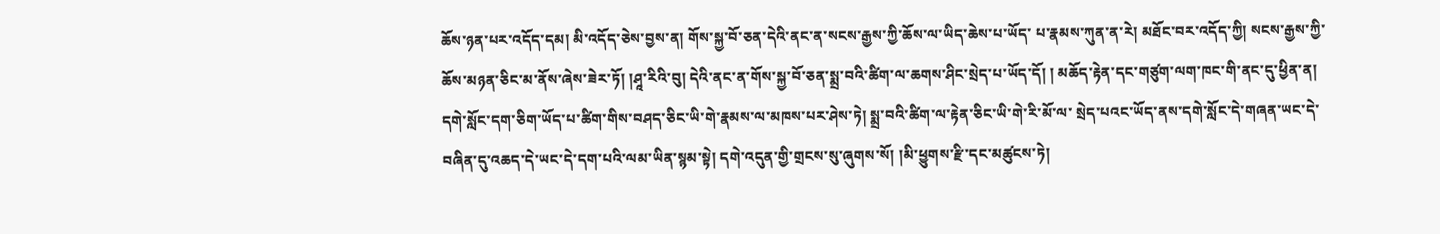ཆོས་ཉན་པར་འདོད་དམ། མི་འདོད་ཅེས་བྱས་ན། གོས་སྐྱ་བོ་ཅན་དེའི་ནང་ན་སངས་རྒྱས་ཀྱི་ཆོས་ལ་ཡིད་ཆེས་པ་ཡོད་ པ་རྣམས་ཀུན་ན་རེ། མཐོང་བར་འདོད་ཀྱི། སངས་རྒྱས་ཀྱི་ཆོས་མཉན་ཅིང་མ་ནོས་ཞེས་ཟེར་ཏོ། །ཤཱ་རིའི་བུ། དེའི་ནང་ན་གོས་སྐྱ་བོ་ཅན་སྨྲ་བའི་ཚིག་ལ་ཆགས་ཤིང་སྲེད་པ་ཡོད་དོ། ། མཆོད་རྟེན་དང་གཙུག་ལག་ཁང་གི་ནང་དུ་ཕྱིན་ན། དགེ་སློང་དག་ཅིག་ཡོད་པ་ཚིག་གིས་བཤད་ཅིང་ཡི་གེ་རྣམས་ལ་མཁས་པར་ཤེས་ཏེ། སྨྲ་བའི་ཚིག་ལ་རྟེན་ཅིང་ཡི་གེ་རི་མོ་ལ་ སྲེད་པའང་ཡོད་ནས་དགེ་སློང་དེ་གཞན་ཡང་དེ་བཞིན་དུ་འཆད་དེ་ཡང་དེ་དག་པའི་ལམ་ཡིན་སྙམ་སྟེ། དགེ་འདུན་གྱི་གྲངས་སུ་ཞུགས་སོ། །མི་ཕྱུགས་རྫི་དང་མཚུངས་ཏེ།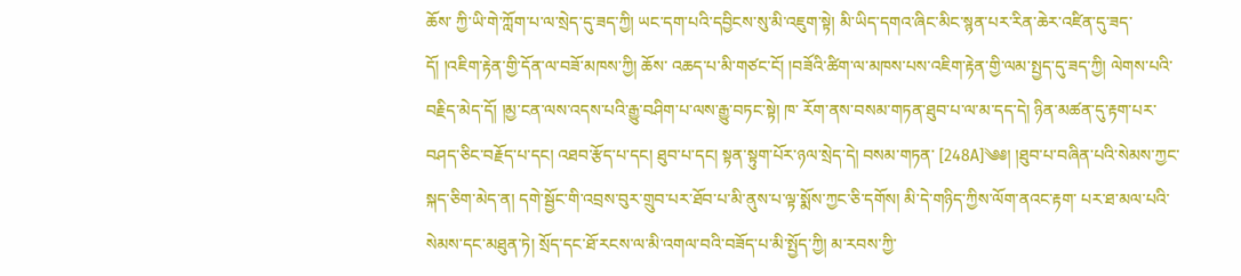ཆོས་ ཀྱི་ཡི་གེ་ཀློག་པ་ལ་སྲེད་དུ་ཟད་ཀྱི། ཡང་དག་པའི་དབྱིངས་སུ་མི་འཇུག་སྟེ། མི་ཡིད་དགའ་ཞིང་མིང་སྙན་པར་རིན་ཆེར་འཛིན་དུ་ཟད་དོ། །འཇིག་རྟེན་གྱི་དོན་ལ་བཟོ་མཁས་ཀྱི། ཆོས་ འཆད་པ་མི་གཙང་ངོ། །བཟོའི་ཚིག་ལ་མཁས་པས་འཇིག་རྟེན་གྱི་ལམ་སྤྱད་དུ་ཟད་ཀྱི། ལེགས་པའི་བརྗིད་མེད་དོ། །མྱ་ངན་ལས་འདས་པའི་རྒྱུ་བཤིག་པ་ལས་རྒྱུ་བཏང་སྟེ། ཁ་ རོག་ནས་བསམ་གཏན་ཐུབ་པ་ལ་མ་དད་དེ། ཉིན་མཚན་དུ་རྟག་པར་བཤད་ཅིང་བརྗོད་པ་དང། འཐབ་རྩོད་པ་དང། ཐུབ་པ་དང། སྟན་སྟུག་པོར་ཉལ་སྲེད་དེ། བསམ་གཏན་ [248A]༄༅། །ཐུབ་པ་བཞིན་པའི་སེམས་ཀྱང་སྐད་ཅིག་མེད་ན། དགེ་སྦྱོང་གི་འབྲས་བུར་གྲུབ་པར་ཐོབ་པ་མི་ནུས་པ་ལྟ་སྨོས་ཀྱང་ཅི་དགོས། མི་དེ་གཉིད་ཀྱིས་ལོག་ནའང་རྟག་ པར་ཐ་མལ་པའི་སེམས་དང་མཐུན་ཏེ། སྲོད་དང་ཐོ་རངས་ལ་མི་འགལ་བའི་བཟོད་པ་མི་སྤྱོད་ཀྱི། མ་རབས་ཀྱི་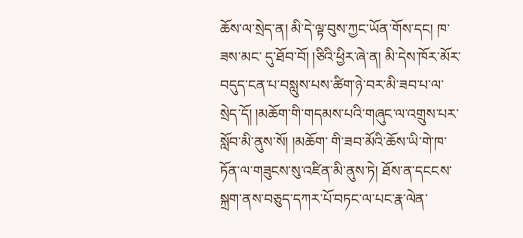ཆོས་ལ་སྲེད་ན། མི་དེ་ལྟ་བུས་ཀྱང་ཡོན་གོས་དང། ཁ་ཟས་མང་ དུ་ཐོབ་བོ། །ཅིའི་ཕྱིར་ཞེ་ན། མི་དེས་ཁོར་མོར་བདུད་ངན་པ་བསླུས་པས་ཚིག་ཉེ་བར་མི་ཟབ་པ་ལ་སྲེད་དོ། །མཆོག་གི་གདམས་པའི་གཞུང་ལ་འགྲུས་པར་སློབ་མི་ནུས་སོ། །མཆོག་ གི་ཟབ་མོའི་ཆོས་ཡི་གེ་ཁ་ཏོན་ལ་གཟུངས་སུ་འཛིན་མི་ནུས་ཏེ། ཐོས་ན་དངངས་སྐྲག་ནས་བཅུད་དཀར་པོ་བཏང་ལ་པང་རྣ་ལེན་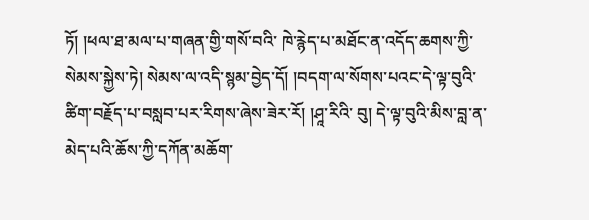ཏོ། །ཕལ་ཐ་མལ་པ་གཞན་གྱི་གསོ་བའི་ ཁེ་རྙེད་པ་མཐོང་ན་འདོད་ཆགས་ཀྱི་སེམས་སྐྱེས་ཏེ། སེམས་ལ་འདི་སྙམ་བྱེད་དོ། །བདག་ལ་སོགས་པའང་དེ་ལྟ་བུའི་ཚིག་བརྗོད་པ་བསླབ་པར་རིགས་ཞེས་ཟེར་རོ། །ཤཱ་རིའི་ བུ། དེ་ལྟ་བུའི་མིས་བླ་ན་མེད་པའི་ཆོས་ཀྱི་དཀོན་མཆོག་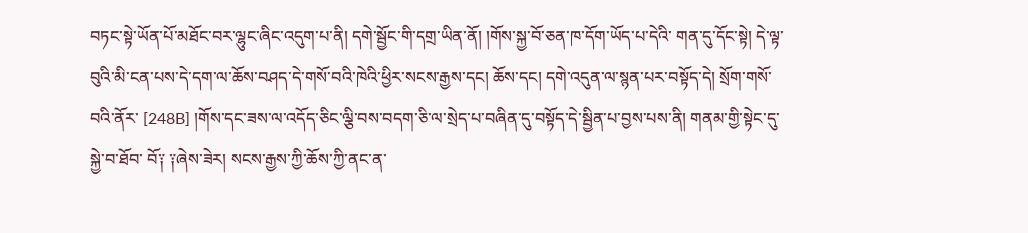བཏང་སྟེ་ཡོན་པོ་མཐོང་བར་ལྷུང་ཞིང་འདུག་པ་ནི། དགེ་སྦྱོང་གི་དགྲ་ཡིན་ནོ། །གོས་སྐྱ་བོ་ཅན་ཁ་དོག་ཡོད་པ་དེའི་ གན་དུ་དོང་སྟེ། དེ་ལྟ་བུའི་མི་ངན་པས་དེ་དག་ལ་ཆོས་བཤད་དེ་གསོ་བའི་ཁེའི་ཕྱིར་སངས་རྒྱས་དང། ཆོས་དང། དགེ་འདུན་ལ་སྙན་པར་བསྟོད་དེ། སྲོག་གསོ་བའི་ནོར་ [248B] །གོས་དང་ཟས་ལ་འདོད་ཅིང་ལྕི་བས་བདག་ཅི་ལ་སྲེད་པ་བཞིན་དུ་བསྟོད་དེ་སྦྱིན་པ་བྱས་པས་ནི། གནམ་གྱི་སྟེང་དུ་སྐྱེ་བ་ཐོབ་ བོ༑ ༑ཞེས་ཟེར། སངས་རྒྱས་ཀྱི་ཆོས་ཀྱི་ནང་ན་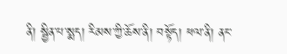ནི། སྦྱིན་པ་སྨད། རིམས་ཀྱི་ཆོས་ནི། བསྟོད། ཕལ་ནི། ནང་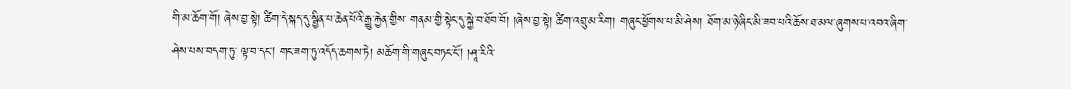གི་མ་ཆོག་གོ། ཞེས་བྱ་སྟེ། ཚིག་དེ་སྐད་དུ་སྦྱིན་པ་ཆེན་པོའི་རྒྱུ་རྐྱེན་གྱིས་ གནམ་གྱི་སྟེང་དུ་སྐྱེ་བ་ཐོབ་བོ། །ཞེས་བྱ་སྟེ། ཚིག་འབྲུ་མ་རིག། གཞུང་ཕྱོགས་པ་མི་ཤེས། ཐོག་མ་ཉེ་ཞིང་མི་ཟབ་པའི་ཆོས་ཐ་མལ་ཞུགས་པ་འབའ་ཞིག་ཤེས་པས་བདག་ཏུ་ ལྟ་བ་དང། གང་ཟག་ཏུ་འདོད་ཆགས་ཏེ། མཆོག་གི་གཞུང་བཏང་ངོ། །ཤཱ་རིའི་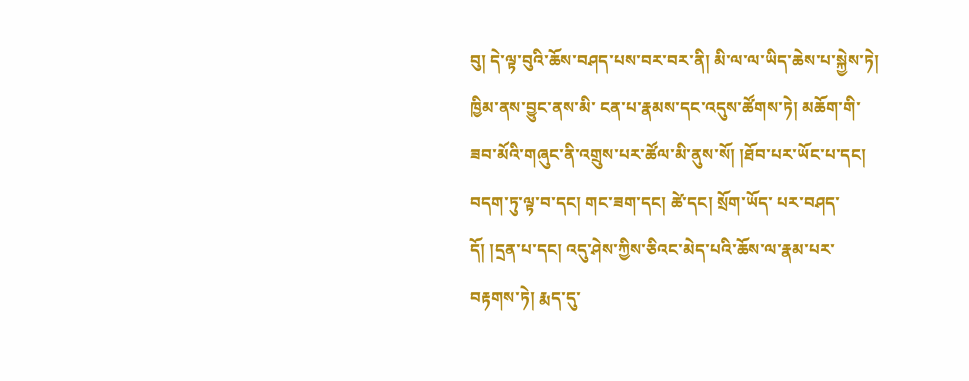བུ། དེ་ལྟ་བུའི་ཆོས་བཤད་པས་བར་བར་ནི། མི་ལ་ལ་ཡིད་ཆེས་པ་སྐྱེས་ཏེ། ཁྱིམ་ནས་བྱུང་ནས་མི་ ངན་པ་རྣམས་དང་འདུས་ཚོགས་ཏེ། མཆོག་གི་ཟབ་མོའི་གཞུང་ནི་འགྲུས་པར་ཚོལ་མི་ནུས་སོ། །ཐོབ་པར་ཡོང་པ་དང། བདག་ཏུ་ལྟ་བ་དང། གང་ཟག་དང། ཚེ་དང། སྲོག་ཡོད་ པར་བཤད་དོ། །དྲན་པ་དང། འདུ་ཤེས་ཀྱིས་ཅིའང་མེད་པའི་ཆོས་ལ་རྣམ་པར་བརྟགས་ཏེ། རྨད་དུ་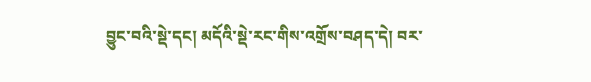བྱུང་བའི་སྡེ་དང། མདོའི་སྡེ་རང་གིས་འགྲོས་བཤད་དེ། བར་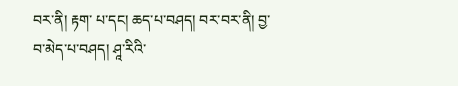བར་ནི། རྟག་ པ་དང། ཆད་པ་བཤད། བར་བར་ནི། བྱ་བ་མེད་པ་བཤད། ཤཱ་རིའི་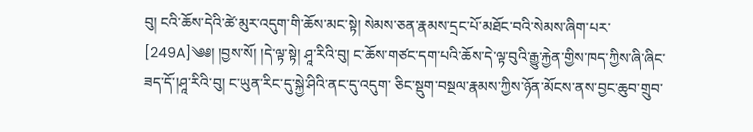བུ། ངའི་ཆོས་དེའི་ཚེ་མུར་འདུག་གི་ཆོས་མང་སྟེ། སེམས་ཅན་རྣམས་དྲང་པོ་མཐོང་བའི་སེམས་ཞིག་པར་ [249A]༄༅། །བྱས་སོ། །དེ་ལྟ་སྟེ། ཤཱ་རིའི་བུ། ང་ཆོས་གཙང་དག་པའི་ཆོས་དེ་ལྟ་བུའི་རྒྱུ་རྐྱེན་གྱིས་ཁད་ཀྱིས་ཞི་ཞིང་ཟད་དོ་།ཤཱ་རིའི་བུ། ང་ཡུན་རིང་དུ་སྐྱེ་ཤིའི་ནང་དུ་འདུག་ ཅིང་སྡུག་བསྔལ་རྣམས་ཀྱིས་ཉོན་མོངས་ནས་བྱང་ཆུབ་གྲུབ་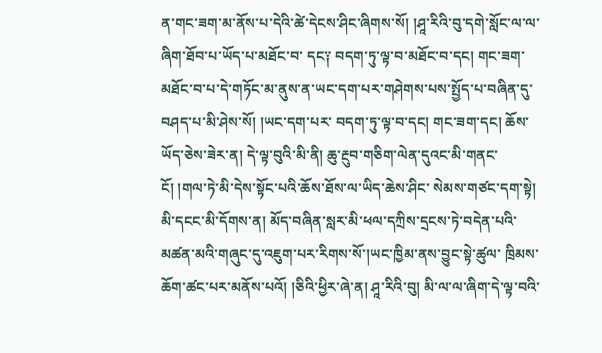ན་གང་ཟག་མ་ནོས་པ་དེའི་ཚེ་དེངས་ཤིང་ཞིགས་སོ། །ཤཱ་རིའི་བུ་དགེ་སློང་ལ་ལ་ཞིག་ཐོབ་པ་ཡོད་པ་མཐོང་བ་ དང༑ བདག་ཏུ་ལྟ་བ་མཐོང་བ་དང། གང་ཟག་མཐོང་བ་པ་དེ་གཏོང་མ་ནུས་ན་ཡང་དག་པར་གཤེགས་པས་སྤྱོད་པ་བཞིན་དུ་བཤད་པ་མི་ཤེས་སོ། །ཡང་དག་པར་ བདག་ཏུ་ལྟ་བ་དང། གང་ཟག་དང། ཆོས་ཡོད་ཅེས་ཟེར་ན། དེ་ལྟ་བུའི་མི་ནི། ཆུ་རྔུབ་གཅིག་ལེན་དུའང་མི་གནང་ངོ། །གལ་ཏེ་མི་དེས་སྟོང་པའི་ཆོས་ཐོས་ལ་ཡིད་ཆེས་ཤིང་ སེམས་གཙང་དག་སྟེ། མི་དངང་མི་དོགས་ན། མོད་བཞིན་སླར་མི་ཕལ་དཀྲིས་དྲངས་ཏེ་བདེན་པའི་མཚན་མའི་གཞུང་དུ་འཇུག་པར་རིགས་སོ་།ཡང་ཁྱིམ་ནས་བྱུང་སྟེ་ཚུལ་ ཁྲིམས་ཆོག་ཚང་པར་མནོས་པའོ། །ཅིའི་ཕྱིར་ཞེ་ན། ཤཱ་རིའི་བུ། མི་ལ་ལ་ཞིག་དེ་ལྟ་བའི་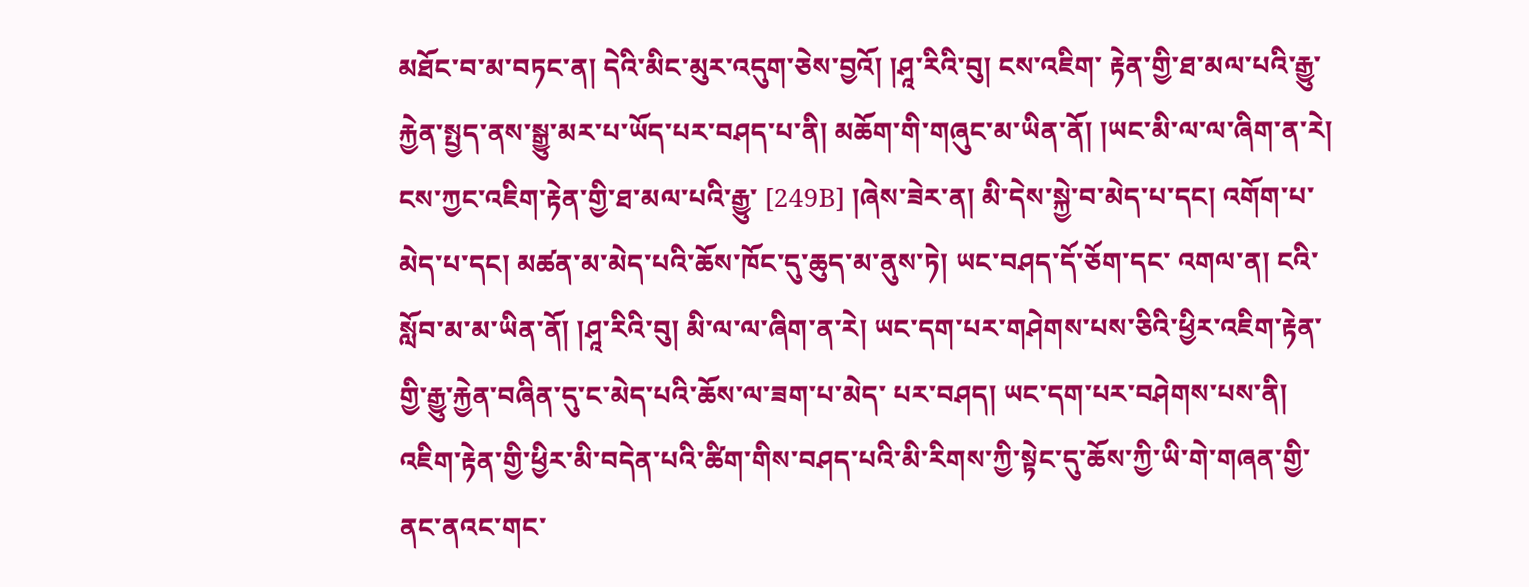མཐོང་བ་མ་བཏང་ན། དེའི་མིང་མུར་འདུག་ཅེས་བྱའོ། །ཤཱ་རིའི་བུ། ངས་འཇིག་ རྟེན་གྱི་ཐ་མལ་པའི་རྒྱུ་རྐྱེན་སྤྱད་ནས་སྒྱུ་མར་པ་ཡོད་པར་བཤད་པ་ནི། མཆོག་གི་གཞུང་མ་ཡིན་ནོ། །ཡང་མི་ལ་ལ་ཞིག་ན་རེ། ངས་ཀྱང་འཇིག་རྟེན་གྱི་ཐ་མལ་པའི་རྒྱུ་ [249B] །ཞེས་ཟེར་ན། མི་དེས་སྐྱེ་བ་མེད་པ་དང། འགོག་པ་མེད་པ་དང། མཚན་མ་མེད་པའི་ཆོས་ཁོང་དུ་ཆུད་མ་ནུས་ཏེ། ཡང་བཤད་དོ་ཅོག་དང་ འགལ་ན། ངའི་སློབ་མ་མ་ཡིན་ནོ། །ཤཱ་རིའི་བུ། མི་ལ་ལ་ཞིག་ན་རེ། ཡང་དག་པར་གཤེགས་པས་ཅིའི་ཕྱིར་འཇིག་རྟེན་གྱི་རྒྱུ་རྐྱེན་བཞིན་དུ་ང་མེད་པའི་ཆོས་ལ་ཟག་པ་མེད་ པར་བཤད། ཡང་དག་པར་བཤེགས་པས་ནི། འཇིག་རྟེན་གྱི་ཕྱིར་མི་བདེན་པའི་ཚིག་གིས་བཤད་པའི་མི་རིགས་ཀྱི་སྟེང་དུ་ཆོས་ཀྱི་ཡི་གེ་གཞན་གྱི་ནང་ནའང་གང་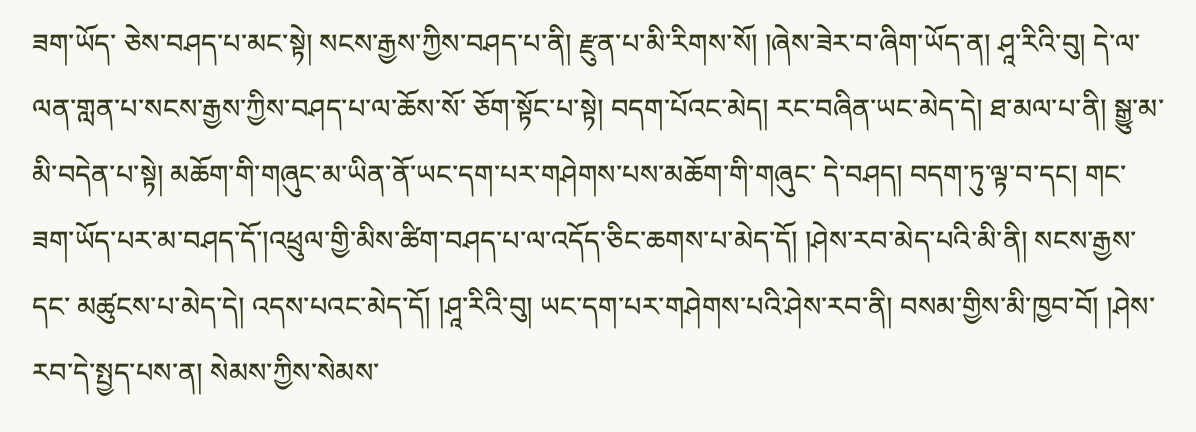ཟག་ཡོད་ ཅེས་བཤད་པ་མང་སྟེ། སངས་རྒྱས་ཀྱིས་བཤད་པ་ནི། རྫུན་པ་མི་རིགས་སོ། །ཞེས་ཟེར་བ་ཞིག་ཡོད་ན། ཤཱ་རིའི་བུ། དེ་ལ་ལན་གླན་པ་སངས་རྒྱས་ཀྱིས་བཤད་པ་ལ་ཆོས་སོ་ ཅོག་སྟོང་པ་སྟེ། བདག་པོའང་མེད། རང་བཞིན་ཡང་མེད་དེ། ཐ་མལ་པ་ནི། སྒྱུ་མ་མི་བདེན་པ་སྟེ། མཆོག་གི་གཞུང་མ་ཡིན་ནོ་ཡང་དག་པར་གཤེགས་པས་མཆོག་གི་གཞུང་ དེ་བཤད། བདག་ཏུ་ལྟ་བ་དང། གང་ཟག་ཡོད་པར་མ་བཤད་དོ་།འཕྲུལ་གྱི་མིས་ཚིག་བཤད་པ་ལ་འདོད་ཅིང་ཆགས་པ་མེད་དོ། །ཤེས་རབ་མེད་པའི་མི་ནི། སངས་རྒྱས་དང་ མཚུངས་པ་མེད་དེ། འདས་པའང་མེད་དོ། །ཤཱ་རིའི་བུ། ཡང་དག་པར་གཤེགས་པའི་ཤེས་རབ་ནི། བསམ་གྱིས་མི་ཁྱབ་བོ། །ཤེས་རབ་དེ་སྤྱད་པས་ན། སེམས་ཀྱིས་སེམས་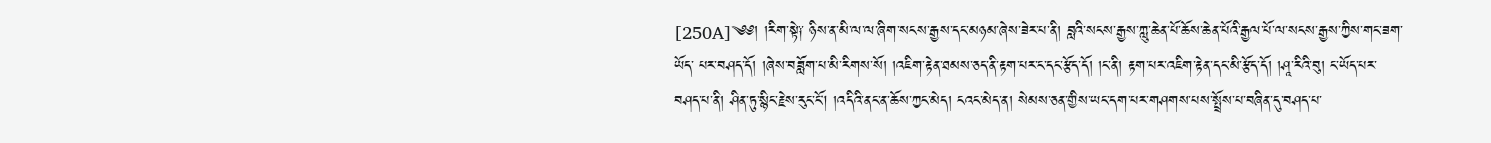[250A]༄༅། །རིག་སྟེ༑ ཉིས་ན་མི་ལ་ལ་ཞིག་སངས་རྒྱས་དང་མཉམ་ཞེས་ཟེར་པ་ནི། བླའི་སངས་རྒྱས་ཀླུ་ཆེན་པོ་ཆོས་ཆེན་པོའི་རྒྱལ་པོ་ལ་སངས་རྒྱས་ཀྱིས་གང་ཟག་ཡོད་ པར་བཤད་དོ། །ཞེས་བཟློག་པ་མི་རིགས་སོ། །འཇིག་རྟེན་ཐམས་ཅད་ནི་རྟག་པར་ང་དང་རྩོད་དོ། །ང་ནི། རྟག་པར་འཇིག་རྟེན་དང་མི་རྩོད་དོ། །ཤཱ་རིའི་བུ། ང་ཡོད་པར་ བཤད་པ་ནི། ཤིན་ཏུ་སྙིང་རྗེས་རུང་ངོ། །འདིའི་ནང་ན་ཆོས་ཀྱང་མེད། ངའང་མེད་ན། སེམས་ཅན་གྱིས་ཡང་དག་པར་གཤགས་པས་སྤྲོས་པ་བཞིན་དུ་བཤད་པ་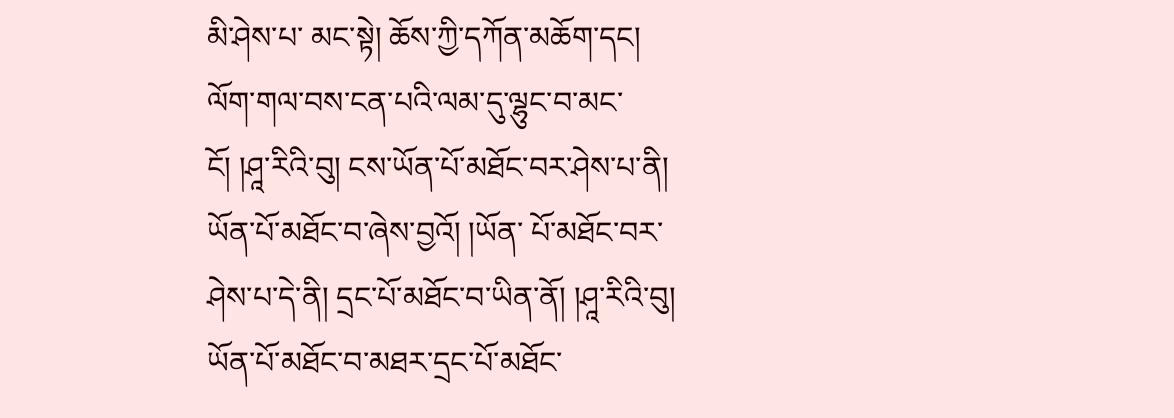མི་ཤེས་པ་ མང་སྟེ། ཆོས་ཀྱི་དཀོན་མཆོག་དང། ལོག་གལ་བས་ངན་པའི་ལམ་དུ་ལྷུང་བ་མང་ངོ། །ཤཱ་རིའི་བུ། ངས་ཡོན་པོ་མཐོང་བར་ཤེས་པ་ནི། ཡོན་པོ་མཐོང་བ་ཞེས་བྱའོ། །ཡོན་ པོ་མཐོང་བར་ཤེས་པ་དེ་ནི། དྲང་པོ་མཐོང་བ་ཡིན་ནོ། །ཤཱ་རིའི་བུ། ཡོན་པོ་མཐོང་བ་མཐར་དྲང་པོ་མཐོང་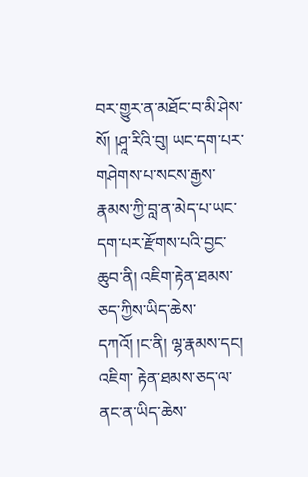བར་གྱུར་ན་མཐོང་བ་མི་ཤེས་སོ། །ཤཱ་རིའི་བུ། ཡང་དག་པར་ གཤེགས་པ་སངས་རྒྱས་རྣམས་ཀྱི་བླ་ན་མེད་པ་ཡང་དག་པར་རྫོགས་པའི་བྱང་ཆུབ་ནི། འཇིག་རྟེན་ཐམས་ཅད་ཀྱིས་ཡིད་ཆེས་དཀའོ། །ང་ནི། ལྷ་རྣམས་དང། འཇིག་ རྟེན་ཐམས་ཅད་ལ་ནང་ན་ཡིད་ཆེས་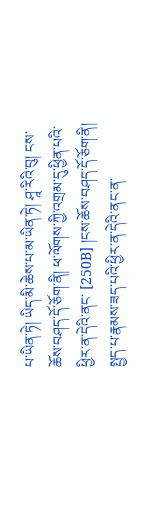པ་ཡིན་ཏེ། ཡིད་མི་ཆེས་པ་མ་ཡིན་ཏེ། ཤཱ་རིའི་བུ། ངས་ཆོས་བཤད་དོ་ཅོག་ནི། ཕ་ལོགས་ཀྱི་འགྲམ་དུ་ཕྱིན་པའི་ཕྱིར་ན་དེའི་ནང་ [250B] །ངས་ཆོས་བཤད་དོ་ཅོག་ནི། སྤྱད་པ་རྣམས་ཟད་པའི་ཕྱིར་ན་དེའི་ནང་ན་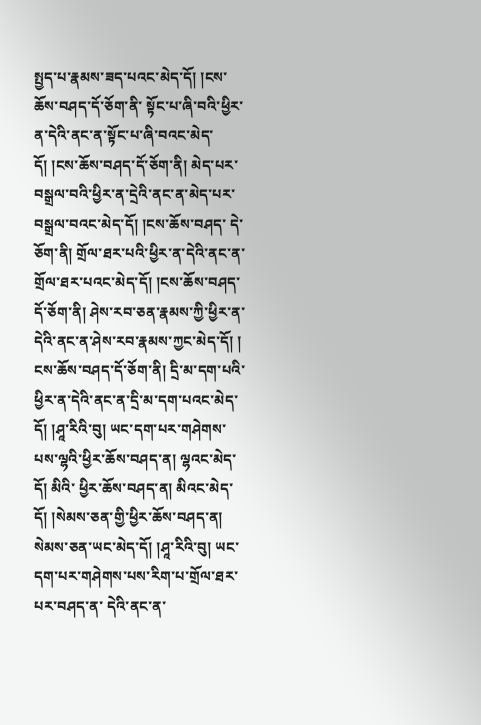སྤྱད་པ་རྣམས་ཟད་པའང་མེད་དོ། །ངས་ཆོས་བཤད་དོ་ཅོག་ནི་ སྟོང་པ་ཞི་བའི་ཕྱིར་ན་དེའི་ནང་ན་སྟོང་པ་ཞི་བའང་མེད་དོ། །ངས་ཆོས་བཤད་དོ་ཅོག་ནི། མེད་པར་བསྒྲལ་བའི་ཕྱིར་ན་དྲེའི་ནང་ན་མེད་པར་བསྒྲལ་བའང་མེད་དོ། །ངས་ཆོས་བཤད་ དེ་ཅོག་ནི། གྲོལ་ཐར་པའི་ཕྱིར་ན་དེའི་ནང་ན་གྲོལ་ཐར་པའང་མེད་དོ། །ངས་ཆོས་བཤད་དོ་ཅོག་ནི། ཤེས་རབ་ཅན་རྣམས་ཀྱི་ཕྱིར་ན་དེའི་ནང་ན་ཤེས་རབ་རྣམས་ཀྱང་མེད་དོ། ། ངས་ཆོས་བཤད་དོ་ཅོག་ནི། དྲི་མ་དག་པའི་ཕྱིར་ན་དེའི་ནང་ན་དྲི་མ་དག་པའང་མེད་དོ། །ཤཱ་རིའི་བུ། ཡང་དག་པར་གཤེགས་པས་ལྷའི་ཕྱིར་ཆོས་བཤད་ན། ལྷའང་མེད་དོ། མིའི་ ཕྱིར་ཆོས་བཤད་ན། མིའང་མེད་དོ། །སེམས་ཅན་གྱི་ཕྱིར་ཆོས་བཤད་ན། སེམས་ཅན་ཡང་མེད་དོ། །ཤཱ་རིའི་བུ། ཡང་དག་པར་གཤེགས་པས་རིག་པ་གྲོལ་ཐར་པར་བཤད་ན་ དེའི་ནང་ན་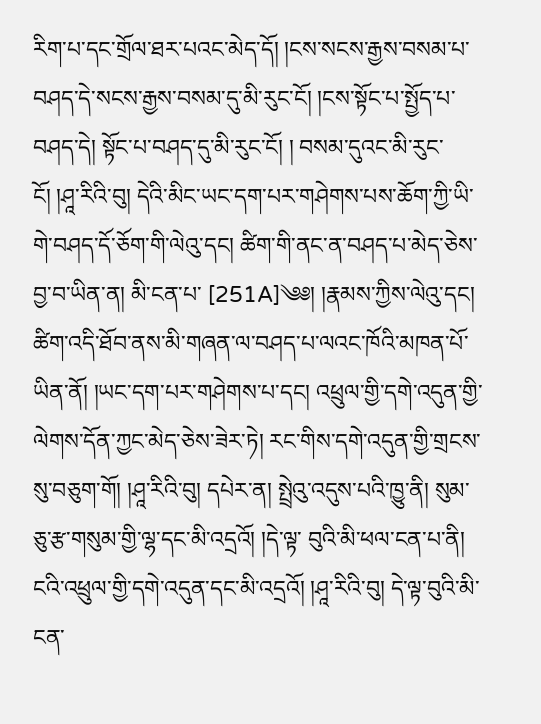རིག་པ་དང་གྲོལ་ཐར་པའང་མེད་དོ། །ངས་སངས་རྒྱས་བསམ་པ་བཤད་དེ་སངས་རྒྱས་བསམ་དུ་མི་རུང་ངོ། །ངས་སྟོང་པ་སྤྱོད་པ་བཤད་དེ། སྟོང་པ་བཤད་དུ་མི་རུང་ངོ། ། བསམ་དུའང་མི་རུང་ངོ། །ཤཱ་རིའི་བུ། དེའི་མིང་ཡང་དག་པར་གཤེགས་པས་ཆོག་ཀྱི་ཡི་གེ་བཤད་དོ་ཅོག་གི་ལེའུ་དང། ཚིག་གི་ནང་ན་བཤད་པ་མེད་ཅེས་བྱ་བ་ཡིན་ན། མི་ངན་པ་ [251A]༄༅། །རྣམས་ཀྱིས་ལེའུ་དང། ཚིག་འདི་ཐོབ་ནས་མི་གཞན་ལ་བཤད་པ་ལའང་ཁོའི་མཁན་པོ་ཡིན་ནོ། །ཡང་དག་པར་གཤེགས་པ་དང། འཕྲུལ་གྱི་དགེ་འདུན་གྱི་ ལེགས་དོན་ཀྱང་མེད་ཅེས་ཟེར་ཏེ། རང་གིས་དགེ་འདུན་གྱི་གྲངས་སུ་བཅུག་གོ། །ཤཱ་རིའི་བུ། དཔེར་ན། སྤྲེའུ་འདུས་པའི་ཁྱུ་ནི། སུམ་ཅུ་རྩ་གསུམ་གྱི་ལྷ་དང་མི་འདྲའོ། །དེ་ལྟ་ བུའི་མི་ཕལ་ངན་པ་ནི། ངའི་འཕྲུལ་གྱི་དགེ་འདུན་དང་མི་འདྲའོ། །ཤཱ་རིའི་བུ། དེ་ལྟ་བུའི་མི་ངན་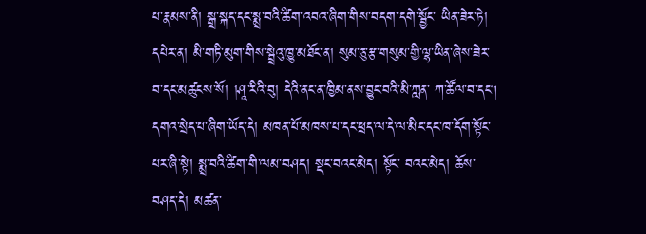པ་རྣམས་ནི། སྒྲ་སྐད་དང་སྨྲ་བའི་ཚིག་འབའ་ཞིག་གིས་བདག་དགེ་སྦྱོང་ ཡིན་ཟེར་ཏེ། དཔེར་ན། མི་གཏི་མུག་གིས་སྦྲེའུ་ཁྱུ་མཐོང་ན། སུམ་ཅུ་རྩ་གསུམ་གྱི་ལྷ་ཡིན་ཞེས་ཟེར་བ་དང་མཚུངས་སོ། །ཤཱ་རིའི་བུ། དེའི་ནང་ན་ཁྱིམ་ནས་བྱུང་བའི་མི་ཀླན་ ཀ་ཚོལ་བ་དང། དགའ་སྲེད་པ་ཞིག་ཡོད་དེ། མཁན་པོ་མཁས་པ་དང་ཕྲད་ལ་དེ་ལ་མིང་དང་ཁ་དོག་སྟོང་པར་ཞི་སྟེ། སྨྲ་བའི་ཚིག་གི་ལམ་བཤད། སྡང་བའང་མེད། སྟོང་ བའང་མེད། ཆོས་བཤད་དེ། མཚན་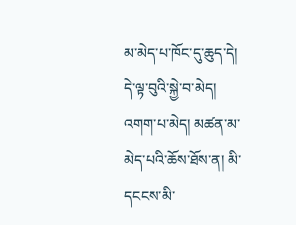མ་མེད་པ་ཁོང་དུ་ཆུད་དེ། དེ་ལྟ་བུའི་སྐྱེ་བ་མེད། འགག་པ་མེད། མཚན་མ་མེད་པའི་ཆོས་ཐོས་ན། མི་དངངས་མི་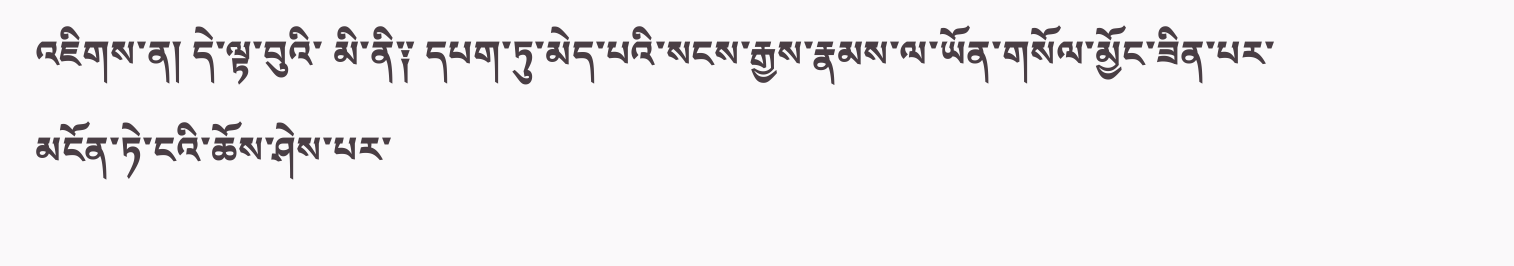འཇིགས་ན། དེ་ལྟ་བུའི་ མི་ནི༑ དཔག་ཏུ་མེད་པའི་སངས་རྒྱས་རྣམས་ལ་ཡོན་གསོལ་མྱོང་ཟིན་པར་མངོན་ཏེ་ངའི་ཆོས་ཤེས་པར་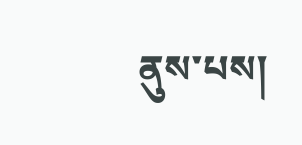ནུས་པས།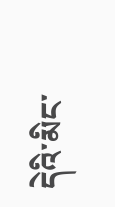དེའི་མིང་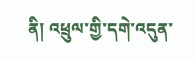ནི། འཕྲུལ་གྱི་དགེ་འདུན་